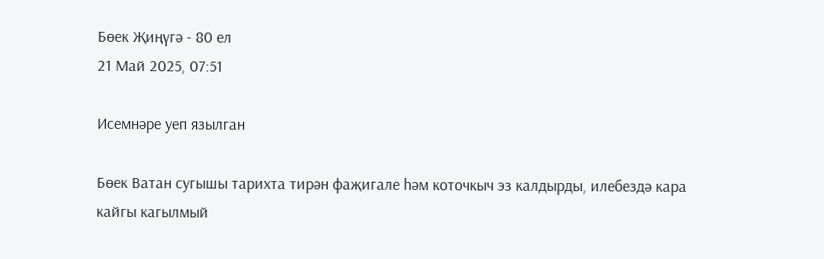Бөек Җиңүгә - 80 ел
21 Май 2025, 07:51

Исемнәре уеп язылган

Бөек Ватан сугышы тарихта тирән фаҗигале һәм коточкыч эз калдырды, илебездә кара кайгы кагылмый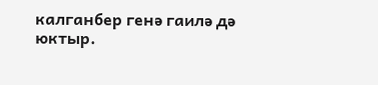калганбер генә гаилә дә юктыр.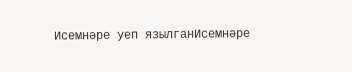Исемнәре уеп язылганИсемнәре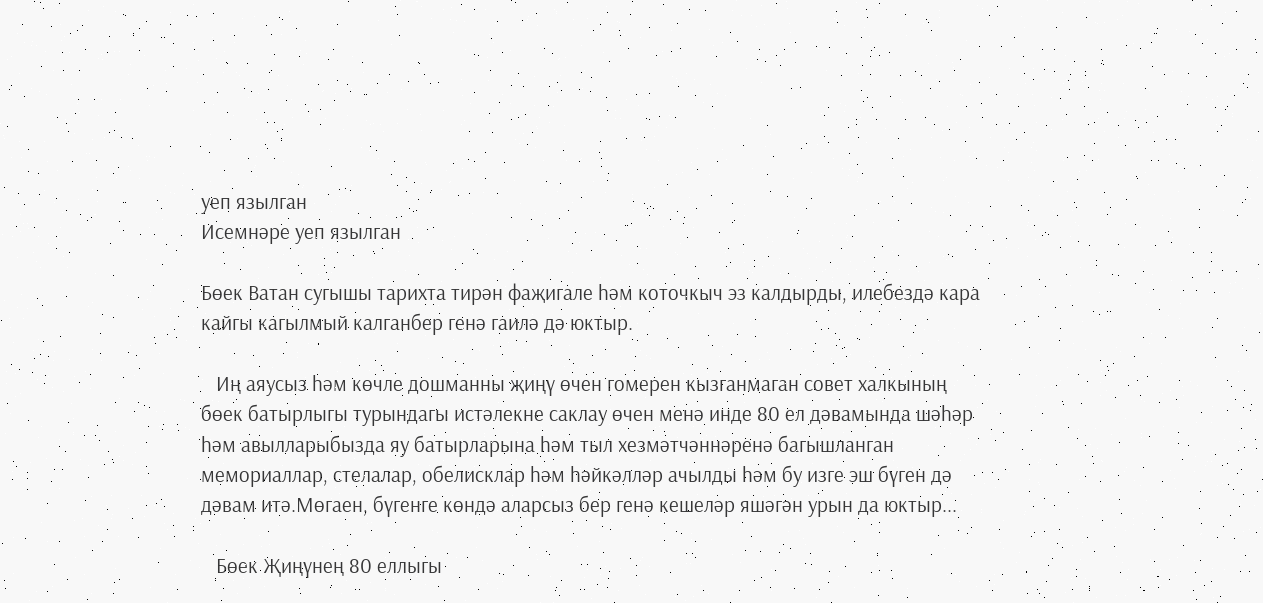уеп язылган
Исемнәре уеп язылган

Бөек Ватан сугышы тарихта тирән фаҗигале һәм коточкыч эз калдырды, илебездә кара кайгы кагылмый калганбер генә гаилә дә юктыр.

   Иң аяусыз һәм көчле дошманны җиңү өчен гомерен кызганмаган совет халкының бөек батырлыгы турындагы истәлекне саклау өчен менә инде 80 ел дәвамында шәһәр һәм авылларыбызда яу батырларына һәм тыл хезмәтчәннәренә багышланган мемориаллар, стелалар, обелисклар һәм һәйкәлләр ачылды һәм бу изге эш бүген дә дәвам итә.Мөгаен, бүгенге көндә аларсыз бер генә кешеләр яшәгән урын да юктыр...

   Бөек Җиңүнең 80 еллыгы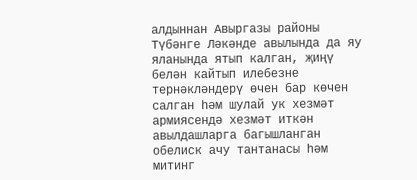алдыннан Авыргазы районы Түбәнге Ләкәнде авылында да яу яланында ятып калган, җиңү белән кайтып илебезне тернәкләндерү өчен бар көчен салган һәм шулай ук хезмәт армиясендә хезмәт иткән авылдашларга багышланган обелиск ачу тантанасы һәм митинг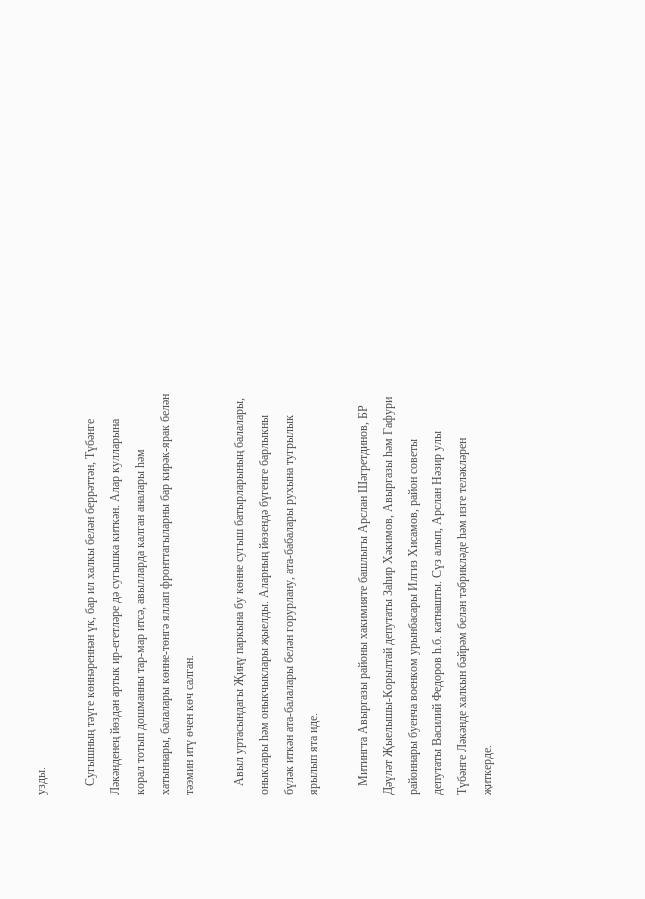узды.

   Сугышның тәүге көннәреннән үк, бар ил халкы белән беррәттән, Түбәнге Ләкәнденең йөздән артык ир-егетләре дә сугышка киткән. Алар кулларына корал тотып дошманны тар-мар итсә, авылларда калган аналары һәм хатыннары, балалары көнне-төнгә яллап фронттагыларны бар кирәк-ярак белән тәэмин итү өчен көч салган.

   Авыл уртасындагы Җиңү паркына бу көнне сугыш батырларының балалары, оныклары һәм оныкчыклары җыелды. Аларның йөзендә бүгенге барлыкны бүләк иткән ата-балалары белән горурлану, ата-бабалары рухына тугрылык ярылып ята иде.

   Митингта Авыргазы районы хакимияте башлыгы Арслан Шәгретдинов, БР Дәүләт Җыелышы-Корылтай депутаты Заһир Хәкимов, Авыргазы һәм Гафури районнары буенча военком урынбасары Илгиз Хисамов, район советы депутаты Василий Федоров һ.б. катнашты. Сүз алып, Арслан Нәзир улы Түбәнге Ләкәнде халкын бәйрәм белән тәбрикләде һәм изге теләкләрен җиткерде.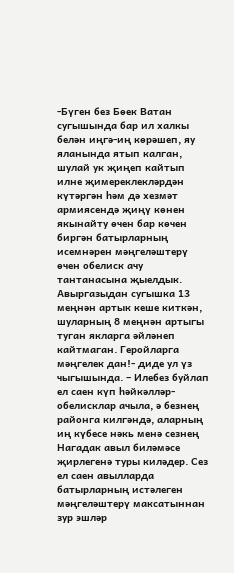-Бүген без Бөек Ватан сугышында бар ил халкы белән иңгә-иң көрәшеп, яу яланында ятып калган, шулай ук җиңеп кайтып илне җимереклекләрдән күтәргән һәм дә хезмәт армиясендә җиңү көнен якынайту өчен бар көчен биргән батырларның исемнәрен мәңгеләштерү өчен обелиск ачу тантанасына җыелдык. Авыргазыдан сугышка 13 меңнән артык кеше киткән, шуларның 8 меңнән артыгы туган якларга әйләнеп кайтмаган. Геройларга мәңгелек дан!- диде ул үз чыгышында. – Илебез буйлап ел саен күп һәйкәлләр-обелисклар ачыла, ә безнең районга килгәндә, аларның иң күбесе нәкь менә сезнең Нагадак авыл биләмәсе җирлегенә туры киләдер. Сез ел саен авылларда батырларның истәлеген мәңгеләштерү максатыннан зур эшләр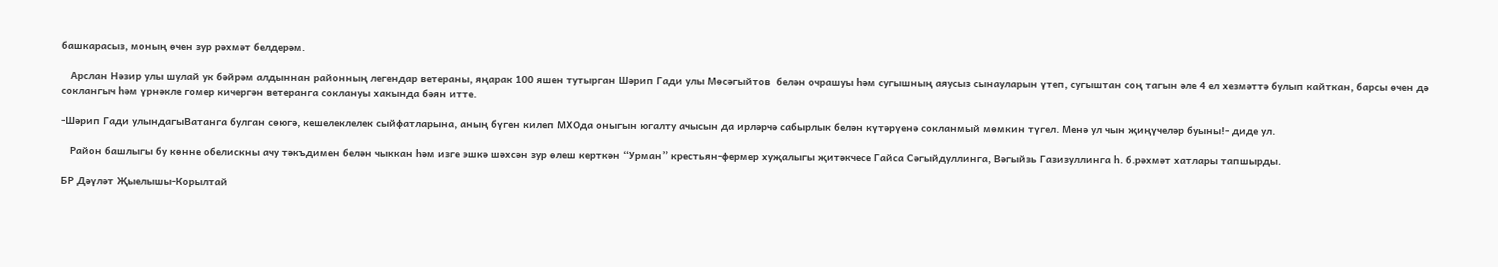башкарасыз, моның өчен зур рәхмәт белдерәм.

   Арслан Нәзир улы шулай ук бәйрәм алдыннан районның легендар ветераны, яңарак 100 яшен тутырган Шәрип Гади улы Мөсәгыйтов  белән очрашуы һәм сугышның аяусыз сынауларын үтеп, сугыштан соң тагын әле 4 ел хезмәттә булып кайткан, барсы өчен дә соклангыч һәм үрнәкле гомер кичергән ветеранга соклануы хакында бәян итте.

-Шәрип Гади улындагыВатанга булган сөюгә, кешелеклелек сыйфатларына, аның бүген килеп МХОда оныгын югалту ачысын да ирләрчә сабырлык белән күтәрүенә сокланмый мөмкин түгел. Менә ул чын җиңүчеләр буыны!- диде ул.

   Район башлыгы бу көнне обелискны ачу тәкъдимен белән чыккан һәм изге эшкә шәхсән зур өлеш керткән “Урман” крестьян-фермер хуҗалыгы җитәкчесе Гайса Сәгыйдуллинга, Вәгыйзь Газизуллинга һ. б.рәхмәт хатлары тапшырды.

БР Дәүләт Җыелышы-Корылтай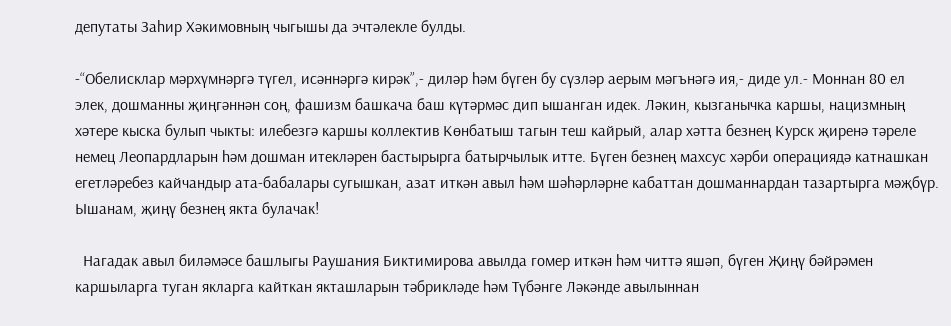депутаты Заһир Хәкимовның чыгышы да эчтәлекле булды.

-“Обелисклар мәрхүмнәргә түгел, исәннәргә кирәк”,- диләр һәм бүген бу сүзләр аерым мәгънәгә ия,- диде ул.- Моннан 80 ел элек, дошманны җиңгәннән соң, фашизм башкача баш күтәрмәс дип ышанган идек. Ләкин, кызганычка каршы, нацизмның хәтере кыска булып чыкты: илебезгә каршы коллектив Көнбатыш тагын теш кайрый, алар хәтта безнең Курск җиренә тәреле немец Леопардларын һәм дошман итекләрен бастырырга батырчылык итте. Бүген безнең махсус хәрби операциядә катнашкан егетләребез кайчандыр ата-бабалары сугышкан, азат иткән авыл һәм шәһәрләрне кабаттан дошманнардан тазартырга мәҗбүр. Ышанам, җиңү безнең якта булачак!

  Нагадак авыл биләмәсе башлыгы Раушания Биктимирова авылда гомер иткән һәм читтә яшәп, бүген Җиңү бәйрәмен каршыларга туган якларга кайткан якташларын тәбрикләде һәм Түбәнге Ләкәнде авылыннан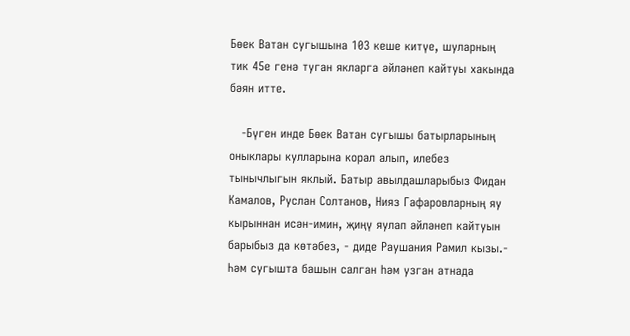Бөек Ватан сугышына 103 кеше китүе, шуларның тик 45е генә туган якларга әйләнеп кайтуы хакында бәян итте.

   -Бүген инде Бөек Ватан сугышы батырларының оныклары кулларына корал алып, илебез тынычлыгын яклый. Батыр авылдашларыбыз Фидан Камалов, Руслан Солтанов, Нияз Гафаровларның яу кырыннан исән-имин, җиңү яулап әйләнеп кайтуын барыбыз да көтәбез, - диде Раушания Рамил кызы.- Һәм сугышта башын салган һәм узган атнада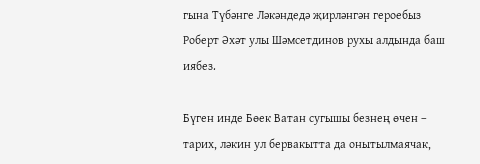гына Түбәнге Ләкәндедә җирләнгән героебыз Роберт Әхәт улы Шәмсетдинов рухы алдында баш иябез.

Бүген инде Бөек Ватан сугышы безнең өчен – тарих, ләкин ул бервакытта да онытылмаячак,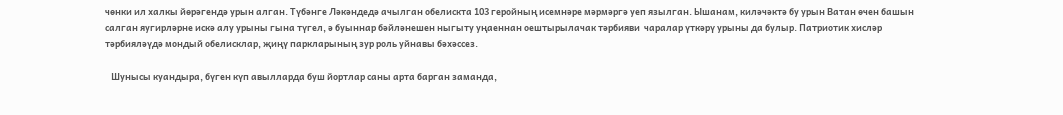чөнки ил халкы йөрәгендә урын алган. Түбәнге Ләкәндедә ачылган обелискта 103 геройның исемнәре мәрмәргә уеп язылган. Ышанам, киләчәктә бу урын Ватан өчен башын салган яугирләрне искә алу урыны гына түгел, ә буыннар бәйләнешен ныгыту уңаеннан оештырылачак тәрбияви  чаралар үткәрү урыны да булыр. Патриотик хисләр тәрбияләүдә мондый обелисклар, җиңү паркларының зур роль уйнавы бәхәссез.

   Шунысы куандыра, бүген күп авылларда буш йортлар саны арта барган заманда,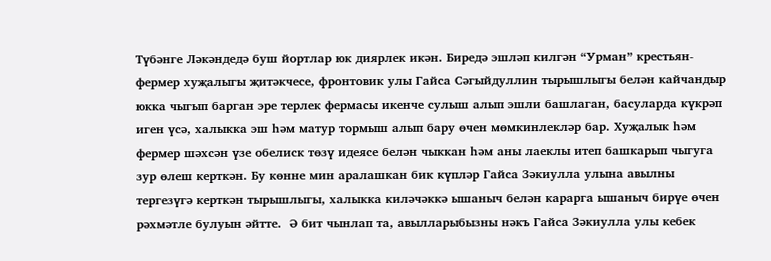Түбәнге Ләкәндедә буш йортлар юк диярлек икән. Биредә эшләп килгән “Урман” крестьян-фермер хуҗалыгы җитәкчесе, фронтовик улы Гайса Сәгыйдуллин тырышлыгы белән кайчандыр юкка чыгып барган эре терлек фермасы икенче сулыш алып эшли башлаган, басуларда күкрәп иген үсә, халыкка эш һәм матур тормыш алып бару өчен мөмкинлекләр бар. Хуҗалык һәм фермер шәхсән үзе обелиск төзү идеясе белән чыккан һәм аны лаеклы итеп башкарып чыгуга зур өлеш керткән. Бу көнне мин аралашкан бик күпләр Гайса Зәкиулла улына авылны тергезүгә керткән тырышлыгы, халыкка киләчәккә ышаныч белән карарга ышаныч бирүе өчен рәхмәтле булуын әйтте.  Ә бит чынлап та, авылларыбызны нәкъ Гайса Зәкиулла улы кебек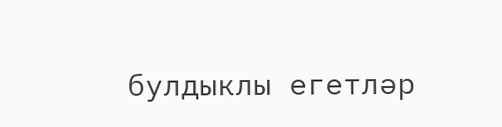булдыклы егетләр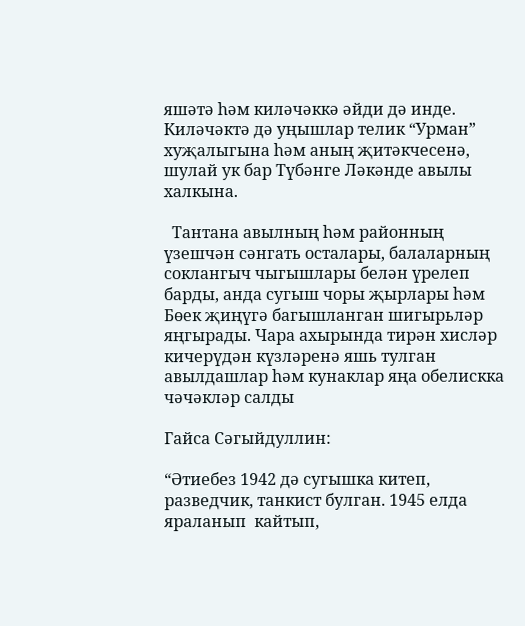яшәтә һәм киләчәккә әйди дә инде. Киләчәктә дә уңышлар телик “Урман” хуҗалыгына һәм аның җитәкчесенә, шулай ук бар Түбәнге Ләкәнде авылы халкына.

  Тантана авылның һәм районның үзешчән сәнгать осталары, балаларның соклангыч чыгышлары белән үрелеп барды, анда сугыш чоры җырлары һәм Бөек җиңүгә багышланган шигырьләр яңгырады. Чара ахырында тирән хисләр кичерүдән күзләренә яшь тулган авылдашлар һәм кунаклар яңа обелискка чәчәкләр салды

Гайса Сәгыйдуллин:

“Әтиебез 1942 дә сугышка китеп, разведчик, танкист булган. 1945 елда яраланып  кайтып,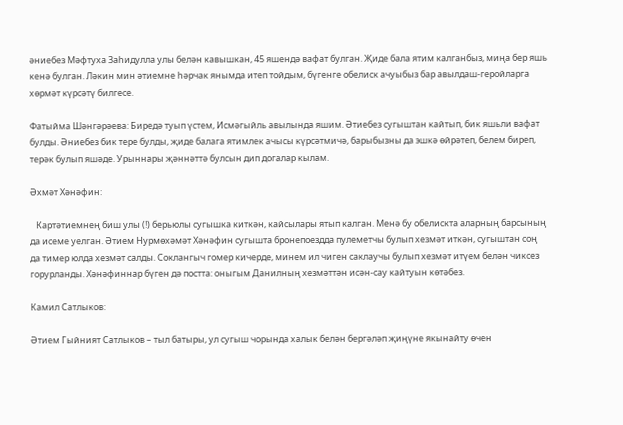әниебез Мәфтуха Заһидулла улы белән кавышкан, 45 яшендә вафат булган. Җиде бала ятим калганбыз, миңа бер яшь кенә булган. Ләкин мин әтиемне һәрчак янымда итеп тойдым, бүгенге обелиск ачуыбыз бар авылдаш-геройларга хөрмәт күрсәтү билгесе.

Фатыйма Шәнгәрәева: Биредә туып үстем, Исмәгыйль авылында яшим. Әтиебез сугыштан кайтып, бик яшьли вафат булды. Әниебез бик тере булды, җиде балага ятимлек ачысы күрсәтмичә, барыбызны да эшкә өйрәтеп, белем биреп, терәк булып яшәде. Урыннары җәннәттә булсын дип догалар кылам.

Әхмәт Хәнәфин:

   Картәтиемнең биш улы (!) берьюлы сугышка киткән, кайсылары ятып калган. Менә бу обелискта аларның барсының да исеме уелган. Әтием Нурмөхәмәт Хәнәфин сугышта бронепоездда пулеметчы булып хезмәт иткән, сугыштан соң да тимер юлда хезмәт салды. Соклангыч гомер кичерде, минем ил чиген саклаучы булып хезмәт итүем белән чиксез горурланды. Хәнәфиннар бүген дә постта: оныгым Данилның хезмәттән исән-сау кайтуын көтәбез.

Камил Сатлыков:

Әтием Гыйният Сатлыков – тыл батыры, ул сугыш чорында халык белән бергәләп җиңүне якынайту өчен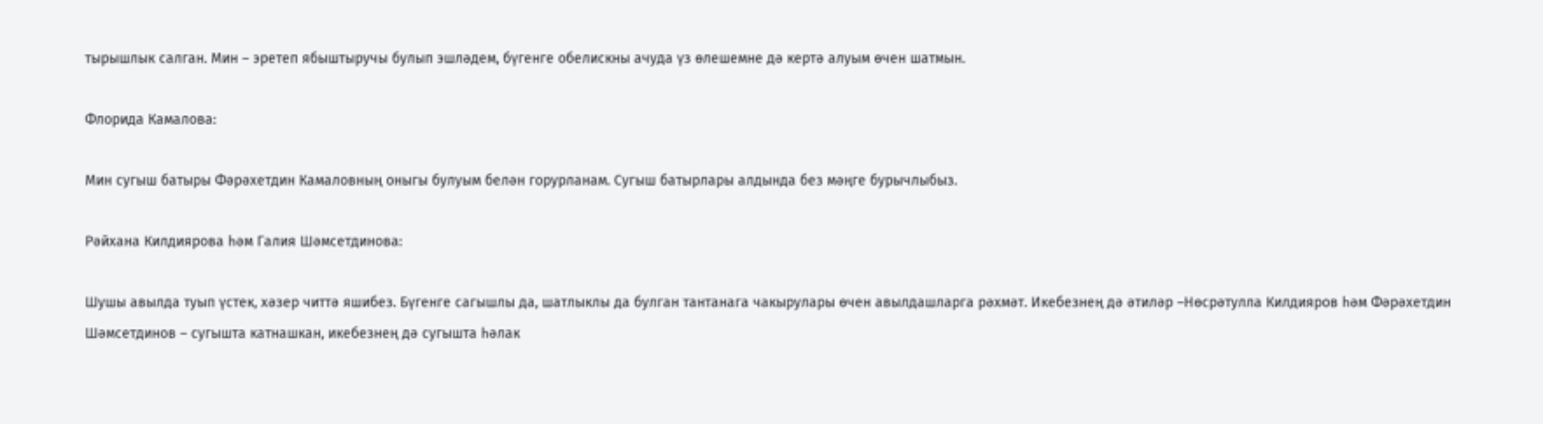тырышлык салган. Мин – эретеп ябыштыручы булып эшләдем, бүгенге обелискны ачуда үз өлешемне дә кертә алуым өчен шатмын.

Флорида Камалова:

Мин сугыш батыры Фәрәхетдин Камаловның оныгы булуым белән горурланам. Сугыш батырлары алдында без мәңге бурычлыбыз.

Рәйхана Килдиярова һәм Галия Шәмсетдинова:

Шушы авылда туып үстек, хәзер читтә яшибез. Бүгенге сагышлы да, шатлыклы да булган тантанага чакырулары өчен авылдашларга рәхмәт. Икебезнең дә әтиләр –Нөсрәтулла Килдияров һәм Фәрәхетдин Шәмсетдинов – сугышта катнашкан, икебезнең дә сугышта һәлак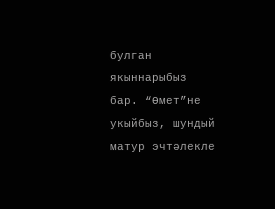булган якыннарыбыз бар. “Өмет”не укыйбыз, шундый матур эчтәлекле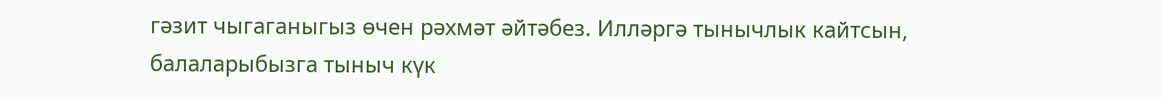гәзит чыгаганыгыз өчен рәхмәт әйтәбез. Илләргә тынычлык кайтсын, балаларыбызга тыныч күк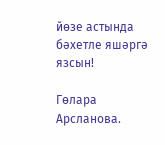йөзе астында бәхетле яшәргә язсын!

Гөлара Арсланова.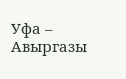Уфа – Авыргазы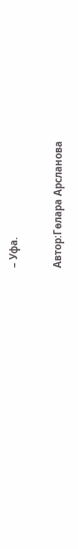– Уфа.

Автор:Гөлара Арсланова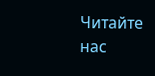Читайте нас